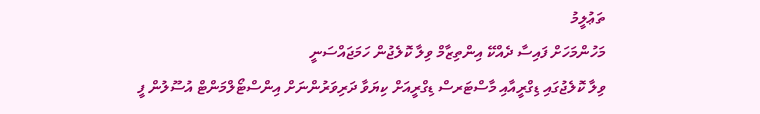ތަޢުލީމު
މަހުންމަހަށް ފައިސާ ދެއްކޭ އިންތިޒާމް ވިލާ ކޮލެޖުން ހަމަޖައްސަނީ
ވިލާ ކޮލެޖުގައި ޑިގްރީއާއި މާސްޓަރސް ޑިގްރީއަށް ކިޔަވާ ދަރިވަރުންނަށް އިންސްޓޯލްމަންޓް އުސޫލުން ފީ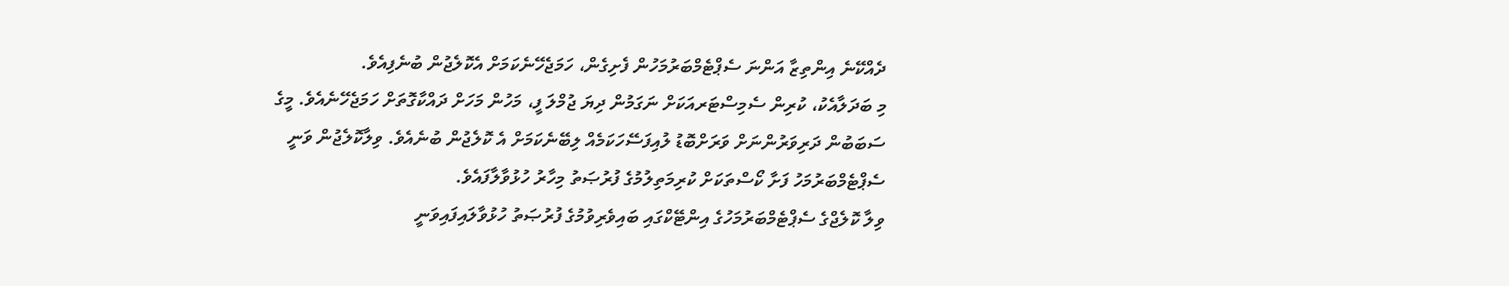ދެއްކޭނެ އިންތިޒާ އަންނަ ސެޕްޓެމްބަރުމަހުން ފެށިގެން، ހަމަޖެހޭނެކަމަށް އެކޮލެޖުން ބުނެފިއެވެ.
މި ބަދަލާއެކު، ކުރިން ސެމިސްޓަރއަކަށް ނަގަމުން ދިޔަ ޖުމްލަ ފީ، މަހުން މަހަށް ދައްކާގޮތަށް ހަމަޖެހޭނެއެވެ. މީގެ ސަބަބުން ދަރިވަރުންނަށް ވަރަށްބޮޑު ލުއިފަސޭހަކަމެއް ލިބޭނެކަމަށް އެ ކޮލެޖުން ބުނެއެވެ. ވިލާކޮލެޖުން ވަނީ ސެޕްޓެމްބަރުމަހު ފަށާ ކޯސްތަކަށް ކުރިމަތިލުމުގެ ފުރުޞަތު މިހާރު ހުޅުވާލާފައެވެ.
ވިލާ ކޮލެޖްގެ ސެޕްޓެމްބަރުމަހުގެ އިންޓޭކްގައި ބައިވެރިވުމުގެ ފުރުޞަތު ހުޅުވާލައިފައިވަނީ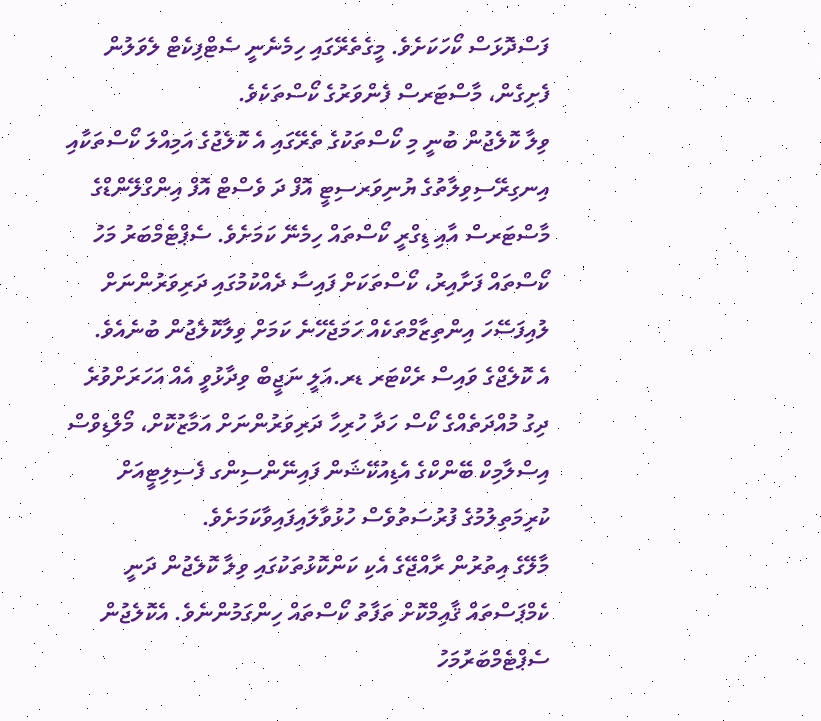ފަސްދޮޅަސް ކޯހަކަށެވެ. މީގެތެރޭގައި ހިމެނެނީ ސެޓްފިކެޓް ލެވަލުން ފެށިގެން، މާސްޓަރސް ފެންވަރުގެ ކޯސްތަކެވެ.
ވިލާ ކޮލެޖުން ބުނީ މި ކޯސްތަކުގެ ތެރޭގައި އެ ކޮލެޖުގެ އަމިއްލަ ކޯސްތަކާއި އިނގިރޭސިވިލާތުގެ ޔުނިވަރސިޓީ އޮފް ދަ ވެސްޓް އޮފް އިންގްލޭންޑްގެ މާސްޓަރސް އާއި ޑިގްރީ ކޯސްތައް ހިމެނޭ ކަމަށެވެ. ސެޕްޓެމްބަރު މަހު ކޯސްތައް ފަށާއިރު، ކޯސްތަކަށް ފައިސާ ދެއްކުމުގައި ދަރިވަރުންނަށް ލުއިފަސޭހަ އިންތިޒާމްތަކެއް ހަމަޖެހޭނެ ކަމަށް ވިލާކޮލެޖުން ބުނެއެވެ.
އެ ކޮލެޖްގެ ވައިސް ރެކްޓަރ ޑރ.އަލީ ނަޖީބް ވިދާޅުވީ އެއް އަހަރަށްވުރެ ދިގު މުއްދަތެއްގެ ކޯސް ހަދާ ހުރިހާ ދަރިވަރުންނަށް އަމާޒުކޮށް، މޯލްޑިވްސް އިސްލާމިކް ބޭންކްގެ އެޑިއުކޭޝަން ފައިނޭންސިންގ ފެސިލިޓީއަށް ކުރިމަތިލުމުގެ ފުރުސަތުވެސް ހުޅުވާލައިފައިވާކަމަށެވެ.
މާލޭގެ އިތުރުން ރާއްޖޭގެ އެކި ކަންކޮޅުތަކުގައި ވިލާ ކޮލެޖުން ދަނީ ކެމްޕަސްތައް ޤާއިމްކޮށް ތަފާތު ކޯސްތައް ހިންގަމުންނެވެ. އެކޮލެޖުން ސެޕްޓެމްބަރުމަހު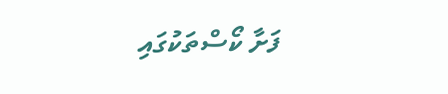ފަށާ ކޯސްތަކުގައި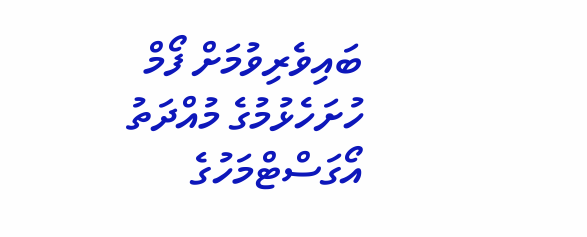ބައިވެރިވުމަށް ފޯމް ހުށަހެޅުމުގެ މުއްދަތު އޯގަސްޓްމަހުގެ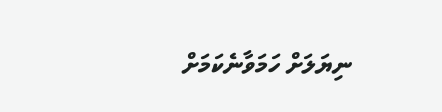ނިޔަލަށް ހަމަވާނެކަމަށް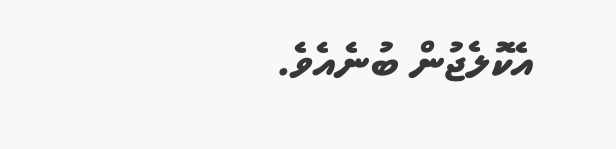އެކޮލެޖުން ބުނެއެވެ.